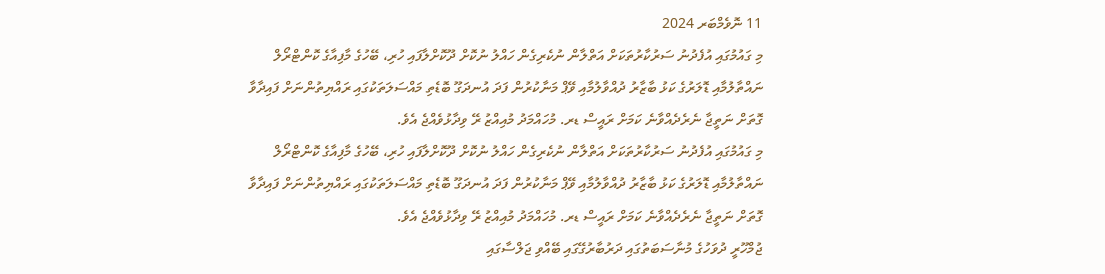11 ނޮވެމްބަރ 2024
މި ގައުމުގައި އުފެދުނު ސަރުކާރުތަކަށް އަތްލާން ނުކެރިގެން ހައްލު ނުކޮށް ދޫކޮށްލާފައި ހުރި، ބޭހުގެ މާފިއާގެ ކޮންޓްރޯލް ނައްތާލުމާއި ޑޮލަރުގެ ކަޅު ބާޒާރު ދުއްވާލުމާއި ވޭޕް މަނާކުރުން ފަދަ އުނދަގޫ ބޮޑެތި މައްސަލަތަކުގައި ރައްޔިތުންނަށް ފައިދާވާ ގޮތަށް ނަތީޖާ ނެރެދެއްވާނެ ކަމަށް ރައީސް ޑރ. މުހައްމަދު މުއިއްޒު ރޭ ވިދާޅުވެއްޖެ އެވެ.
މި ގައުމުގައި އުފެދުނު ސަރުކާރުތަކަށް އަތްލާން ނުކެރިގެން ހައްލު ނުކޮށް ދޫކޮށްލާފައި ހުރި، ބޭހުގެ މާފިއާގެ ކޮންޓްރޯލް ނައްތާލުމާއި ޑޮލަރުގެ ކަޅު ބާޒާރު ދުއްވާލުމާއި ވޭޕް މަނާކުރުން ފަދަ އުނދަގޫ ބޮޑެތި މައްސަލަތަކުގައި ރައްޔިތުންނަށް ފައިދާވާ ގޮތަށް ނަތީޖާ ނެރެދެއްވާނެ ކަމަށް ރައީސް ޑރ. މުހައްމަދު މުއިއްޒު ރޭ ވިދާޅުވެއްޖެ އެވެ.
ޖުމްހޫރީ ދުވަހުގެ މުނާސަބަތުގައި ދަރުބާރުގޭގައި ބޭއްވި ޖަލްސާގައި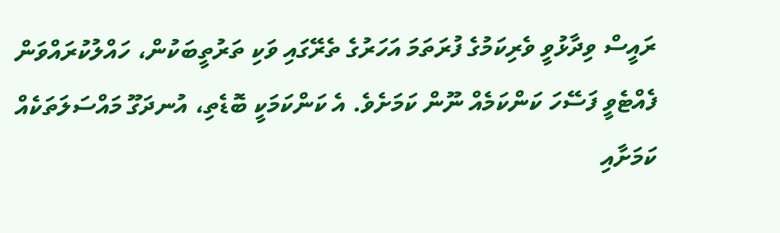ރައީސް ވިދާޅުވީ ވެރިކަމުގެ ފުރަތަމަ އަހަރުގެ ތެރޭގައި ވަކި ތަރުތީބަކުން، ހައްލުކުރައްވަން ފެއްޓެވީ ފަސޭހަ ކަންކަމެއް ނޫން ކަމަށެވެ. އެ ކަންކަމަކީ ބޮޑެތި، އުނދަގޫ މައްސަލަތަކެއް ކަމަށާއި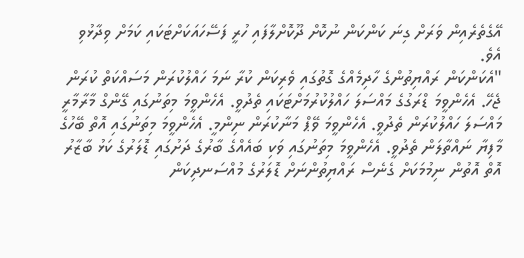އޭގެތެރެއިން ވަރަށް ގިނަ ކަންކަން ނުކޮށް ދޫކޮށްލާފައި ހުރީ ފަސޭހައަކަށްޓަކައި ކަމަށް ވިދާޅުވި އެވެ.
"އެކަންކަން ރައްޔިތުންގެ ހާދިމެއްގެ ގޮތުގައި ވެރިކަން ކުރާ ނަމަ ހައްލުކުރަން މަސައްކަތް ކުރަން ޖެހޭ. އެހެންވީމަ ޑްރަގުގެ މައްސަލަ ހައްލުކުރުމަށްޓަކައި ތެދުވީ. އެހެންވީމަ މިތަނުގައި ގޭންގް މާރާމާރީ މައްސަލަ ހައްލުކުރަން ތެދުވީ. އެހެންވީމަ ވޭޕް މަނާކުރަން ނިންމީ. އެހެންވީމަ މިތަނުގައި އޮތް ބޭހުގެ މާފިޔާ ނައްތާލަން ތެދުވީ. އެހެންވީމަ މިތަނުގައި ވަކި ބައެއްގެ ބާރުގެ ދަށުގައި ޑޮލަރުގެ ކަޅު ބާޒާރު އޮތް އޮތުން ނިމުމަކަށް ގެނެސް ރައްޔިތުންނަށް ޑޮލަރުގެ މުއްސަނދިކަން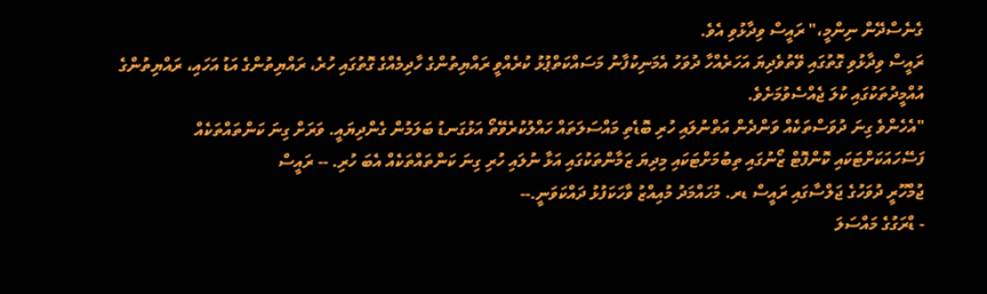ގެނެސްދޭން ނިންމީ،" ރައީސް ވިދާޅުވި އެވެ.
ރައީސް ވިދާޅުވި ގޮތުގައި ވޭތުވެދިޔަ އަހަރެއްހާ ދުވަހު އެމަނިކުފާނު މަސައްކަތްޕުޅު ކުރެއްވީ ރައްޔިތުންގެ ހާދިމެއްގެ ގޮތުގައި ހުރެ، ރައްޔިތުންގެ އަޑު އަހައި، ރައްޔިތުންގެ އުއްމީދުތަކުގައި ކުލަ ޖެއްސެވުމަށެވެ.
"އެހެންވެ ގިނަ ދުވަސްތަކެއް ވަންދެން އަތްނުލައި ހުރި ބޮޑެތި މައްސަލަތައް ހައްލުކުރެވޭތޯ އަޅުގަނޑު ބަލަމުން ގެންދިޔައީ. ވަރަށް ގިނަ ކަންތައްތަކެއް ފަސޭހައަކަށްޓަކައި ކޮންފޮޓް ޒޯނުގައި ތިބުމަށްޓަކައި މިދިޔަ ޒަމާންތަކުގައި އަޅާ ނުލައި ހުރި ގިނަ ކަންތައްތަކެއް އެބަ ހުރި. -- ރައީސް
ޖުމްހޫރީ ދުވަހުގެ ޖަލްސާގައި ރައީސް ޑރ. މުހައްމަދު މުއިއްޒު ވާހަކަފުޅު ދައްކަވަނީ.--
- ޑްރަގުގެ މައްސަލަ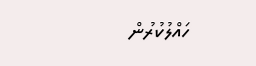ހައްލުކުރުން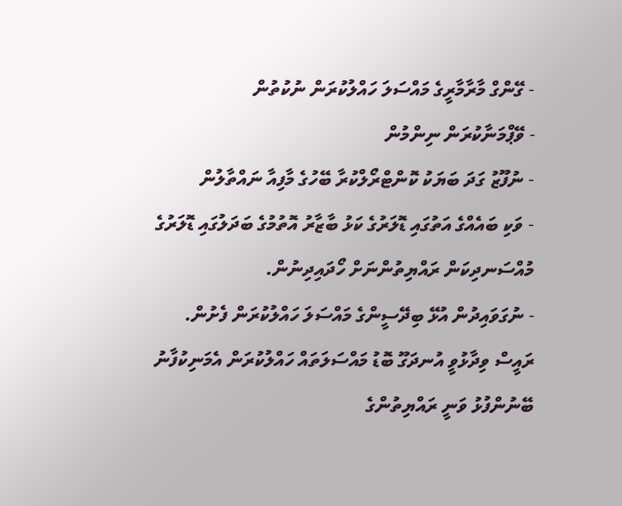- ގޭންގް މާރާމާރީގެ މައްސަލަ ހައްލުކުރަން ނުކުތުން
- ވޭޕްމަނާކުރަން ނިންމުން
- ނުފޫޒު ގަދަ ބަޔަކު ކޮންޓްރޯލްކުރާ ބޭހުގެ މާފިއާ ނައްތާލުން
- ވަކި ބައެއްގެ އަތުގައި ޑޮލަރުގެ ކަޅު ބާޒާރު އޮތުމުގެ ބަދަލުގައި ޑޮލަރުގެ މުއްސަނދިކަން ރައްޔިތުންނަށް ހޯދައިދިނުން.
- ނުގަވައިދުން އުޅޭ ބިދޭސީންގެ މައްސަލަ ހައްލުކުރަން ފެށުން.
ރައީސް ވިދާޅުވީ އުނދަގޫ ބޮޑު މައްސަލަތައް ހައްލުކުރަން އެމަނިކުފާނު ބޭނުންފުޅު ވަނީ ރައްޔިތުންގެ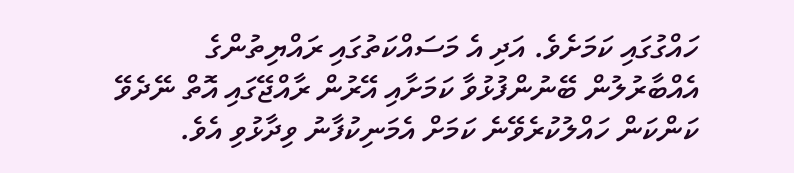ހައްގުގައި ކަމަށެވެ. އަދި އެ މަސައްކަތުގައި ރައްޔިތުންގެ އެއްބާރުލުން ބޭނުންފުޅުވާ ކަމަށާއި އޭރުން ރާއްޖޭގައި އޮތް ނޭދެވޭ ކަންކަން ހައްލުކުރެވޭނެ ކަމަށް އެމަނިކުފާނު ވިދާޅުވި އެވެ.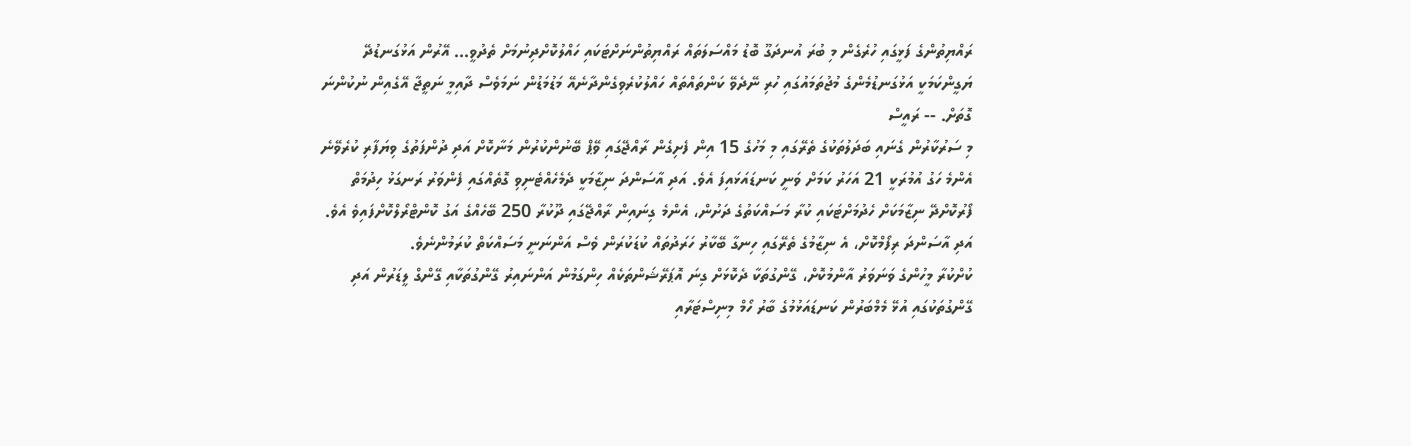ރައްޔިތުންގެ ފަޅީގައި ހުރެގެން މި ބުރަ އުނދަގޫ ބޮޑު މައްސަލަތައް ރައްޔިތުންނަށްޓަކައި ހައްލުކޮށްދިނުމަށް ތެދުވީ... އޭރުން އަޅުގަނޑުދޭ ޔަގީންކަމަކީ އަޅުގަނޑުމެންގެ މުޖުތަމައުގައި ހުރި ނޭދެވޭ ކަންތައްތައް ހައްލުކުރެވިގެންދާނެއޭ މަޑުމަޑުން ނަމަވެސް ދާއިމީ ނަތީޖާ އޭގެއިން ނުކުންނަ ގޮތަށް. -- ރައީސް
މި ސަރުކާރުން ގެނައި ބަދަލުތަކުގެ ތެރޭގައި މި މަހުގެ 15 އިން ފެށިގެން ރާއްޖޭގައި ވޭޕް ބޭނުންކުރުން މަނާކޮށް އަދި ދުންފަތުގެ ވިޔަފާރި ކުރެވޭނެ އެންމެ ހަގު އުމުރަކީ 21 އަހަރު ކަމަށް ވަނީ ކަނޑައަޅައިފަ އެވެ. އަދި އާސަންދަ ނިޒާމަކީ ދެމެހެއްޓެނިވި ގޮތެއްގައި ފެންވަރު ރަނގަޅު ހިދުމަތް ފޯރުކޮށްދޭ ނިޒާމަކަށް ހެދުމަށްޓަކައި ކުރާ މަސައްކަތުގެ ދަށުން، އެންމެ ގިނައިން ރާއްޖޭގައި ދޫކުރާ 250 ބޭހެއްގެ އަގު ކޮންޓްރޯލްކޮށްފައިވެ އެވެ. އަދި އާސަންދަ ރިފޯމްކޮށް، އެ ނިޒާމުގެ ތެރޭގައި ހިނގާ ބޭކާރު ހަރަދުތައް ކުޑަކުރަން ވެސް އަންނަނީ މަސައްކަތް ކުރަމުންނެވެ.
ކުށްކުރާ މީހުންގެ ވަނަވަރު އާންމުކޮށް، ގޭންގުތަކާ ދެކޮޅަށް ގިނަ އޮޕަރޭޝަންތަކެއް ހިންގަމުން އަންނައިރު ގޭންގުތަކާއި ގޭންގް ލީޑަރުން އަދި ގޭންގުތަކުގައި އުޅޭ މެމްބަރުން ކަނޑައަޅުމުގެ ބާރު ހޯމް މިނިސްޓަރާއި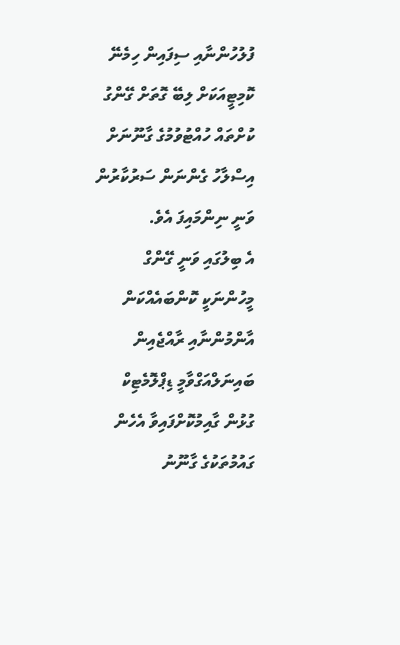ފުލުހުންނާއި ސިފައިން ހިމެނޭ ކޮމިޓީއަކަށް ލިބޭ ގޮތަށް ގޭންގު ކުށްތައް ހުއްޓުވުމުގެ ގާނޫނަށް އިސްލާހު ގެންނަން ސަރުކާރުން ވަނީ ނިންމައިފަ އެވެ.
އެ ބިލުގައި ވަނީ ގޭންގް މީހުންނަކީ ކޮންބައެއްކަން އާންމުންނާއި ރާއްޖެއިން ބައިނަލްއަގްވާމީ ޑިޕްލޮމެޓިކް ގުޅުން ގާއިމުކޮށްފައިވާ އެހެން ގައުމުތަކުގެ ގާނޫނު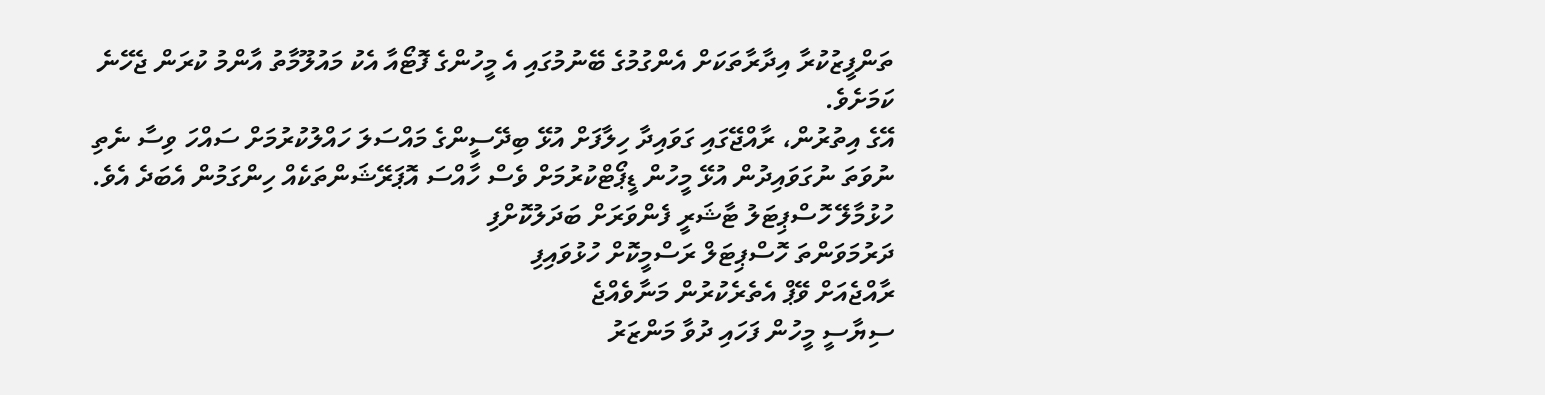ތަންފީޒުކުރާ އިދާރާތަކަށް އެންގުމުގެ ބޭނުމުގައި އެ މީހުންގެ ފޮޓޯއާ އެކު މައުލޫމާތު އާންމު ކުރަން ޖެހޭނެ ކަމަށެވެ.
އޭގެ އިތުރުން، ރާއްޖޭގައި ގަވައިދާ ހިލާފަށް އުޅޭ ބިދޭސީންގެ މައްސަލަ ހައްލުކުރުމަށް ސައްހަ ވިސާ ނެތި ނުވަތަ ނުގަވައިދުން އުޅޭ މީހުން ޑީޕޯޓްކުރުމަށް ވެސް ހާއްސަ އޮޕަރޭޝަންތަކެއް ހިންގަމުން އެބަދެ އެވެ.
ހުޅުމާލޭ ހޮސްޕިޓަލު ޓާޝަރީ ފެންވަރަށް ބަދަލުކޮށްފި
ދަރުމަވަންތަ ހޮސްޕިޓަލް ރަސްމީކޮށް ހުޅުވައިފި
ރާއްޖެއަށް ވޭޕް އެތެރެކުރުން މަނާވެއްޖެ
ސިޔާސީ މީހުން ފަހައި ދުވާ މަންޒަރު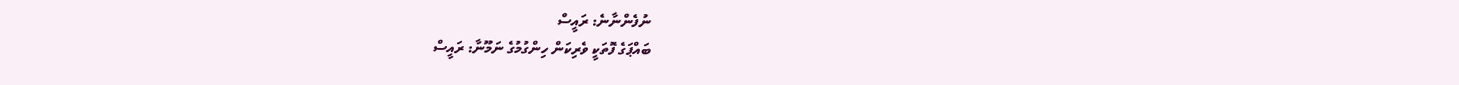ނުފެންނާނެ: ރައީސް
ބައްޕަގެ ފޮތަކީ ވެރިކަން ހިންގުމުގެ ނަމޫނާ: ރައީސް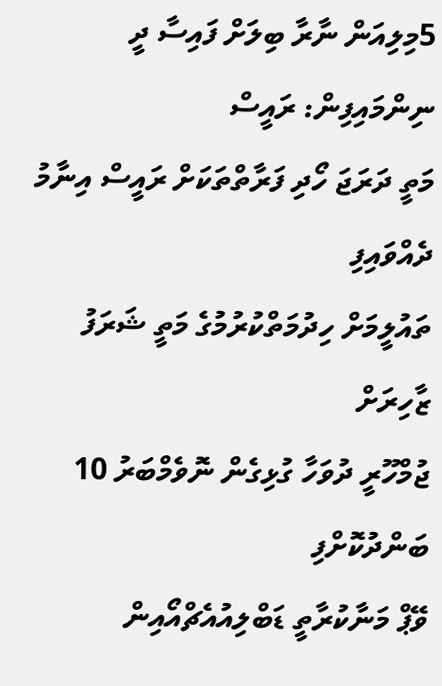5މިލިއަން ނާރާ ބިލަށް ފައިސާ ދީ ނިންމައިފިން: ރައީސް
މަތީ ދަރަޖަ ހޯދި ފަރާތްތަކަށް ރައީސް އިނާމު ދެއްވައިފި
ތައުލީމަށް ހިދުމަތްކުރުމުގެ މަތީ ޝަރަފު ޒާހިރަށް
ޖުމްހޫރީ ދުވަހާ ގުޅިގެން ނޮވެމްބަރު 10 ބަންދުކޮށްފި
ވޭޕް މަނާކުރާތީ ޑަބްލިއުއެޗްއޯއިން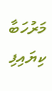މަރުހަބާ ކިޔައިފި